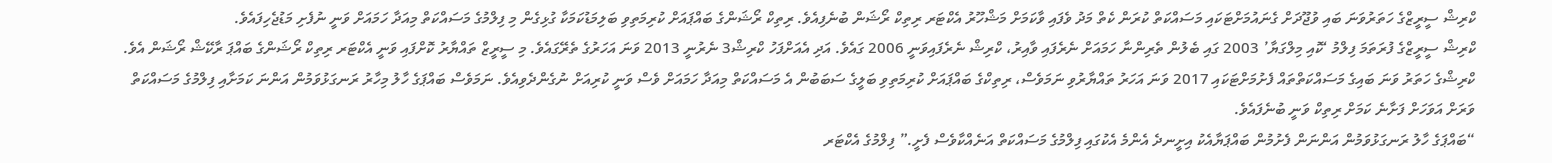ކްރިޝް ސީރީޒްގެ ހަތަރުވަނަ ބައި ވުޖޫދަށް ގެނައުމަށްޓަކައި މަސައްކަތް ކުރަން ކެތް މަދު ވެފައި ވާކަމަށް މަޝްހޫރު އެކްޓަރ ރިތިކް ރޯޝަން ބުނެފިއެވެ. ރިތިކް ރޯޝަންގެ ބައްޕައަށް ކުރިމަތިވި ބަލިމަޑުކަމަކާ ގުޅިގެން މި ފިލްމުގެ މަސައްކަތް މިއަދާ ހަމައަށް ވަނީ ނުފެށި މަޑުޖެހިފައެވެ.
ކްރިޝް ސީރީޒްގެ ފުރަތަމަ ފިލްމު ‘ކޮއި މިލްގަޔާ’ 2003 ގައި ބެލުން ތެރިންނާ ހަމައަށް ނެރެފައި ވާއިރު، ކްރިޝް ނެރެފައިވަނީ 2006 ގައެވެ. އަދި އެއަށްފަހު ކްރިޝް3 ނެރުނީ 2013 ވަނަ އަހަރުގެ ތެރޭގައެވެ. މި ސީރީޒް ތައްޔާރު ކޮށްފައި ވަނީ އެކްޓަރ ރިތިކް ރޯޝަންގެ ބައްޕަ ރާކޭޝް ރޯޝަން އެވެ.
ކްރިޝްގެ ހަތަރު ވަނަ ބައިގެ މަސައްކަތްތައް ފެށުމަށްޓަކައި 2017 ވަނަ އަހަރު ތައްޔާރުވި ނަމަވެސް، ރިތިކްގެ ބައްޕައަށް ކުރިމަތިވި ބަލީގެ ސަބަބުން އެ މަސައްކަތް މިއަދާ ހަމައަށް ވެސް ވަނީ ކުރިއަށް ނުގެންދެވިއެވެ. ނަމަވެސް ބައްޕަގެ ހާލު މިހާރު ރަނގަޅުވަމުން އަންނަ ކަމަށާއި ފިލްމުގެ މަސައްކަތް ވަރަށް އަވަހަށް ފަށާނެ ކަމަށް ރިތިކް ވަނީ ބުނެފައެވެ.
“ބައްޕަގެ ހާލު ރަނގަޅުވަމުން އަންނަން ފެށުމުން ބައްޕަޔާއެކު އިށީނދެ އެންމެ އެކުގައި ފިލްމުގެ މަސައްކަތް އަނެއްކާވެސް ފެށީ.” ފިލްމުގެ އެކްޓަރ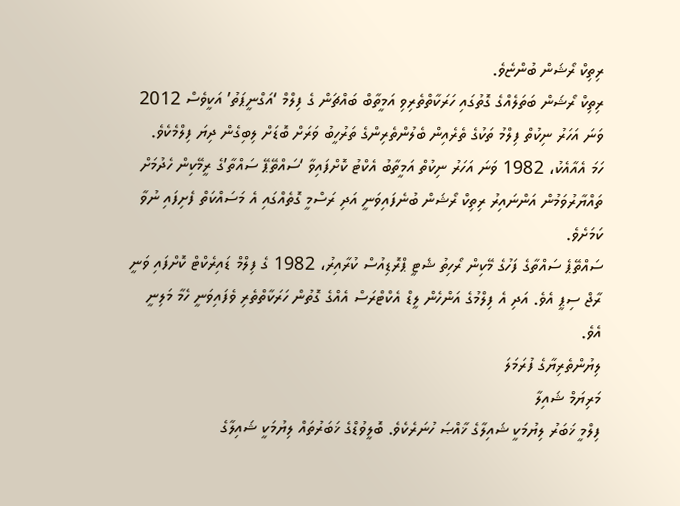ރިތިކް ރޯޝަން ބުންޏެވެ.
ރިތިކް ރޯޝަން ބަތަލެއްގެ ގޮތުގައި ހަރަކާތްތެރިވި އަމީތާބް ބައްޗަން ގެ ފިލްމް ‘އަގްނީޕަތު’ އަކީވެސް 2012 ވަނަ އަހަރު ނިކުތް ފިލްމު ތަކުގެ ތެރެއިން ބެލުންތެރިންގެ ތަރުހީބު ވަރަށް ބޮޑަށް ލިބިގެން ދިޔަ ފިލްމެކެވެ.
ހަމަ އެއާއެކު، 1982 ވަނަ އަހަރު ނިކުތް އަމީތާބު އެކްޓު ކޮށްފައިވާ ‘ސައްތޭޕޭ ސައްތާ’ގެ ރީމޭކިން ހެދުމަށް ތައްޔާރުވަމުން އަންނައިރު ރިތިކް ރޯޝަން ބުނެފައިވަނީ އަދި ރަސްމީ ގޮތެއްގައި އެ މަސައްކަތް ފެށިފައި ނުވާ ކަމަށެވެ.
ސައްތޭޕެ ސައްތާގެ ފަހުގެ މޭކިން ރޯހިތު ޝެޓީ ޕްރޮޑިއުސް ކުރާއިރު، 1982 ގެ ފިލްމް ޑައިރެކްޓް ކޮށްފައި ވަނީ ރާޖް ސިޕީ އެވެ. އަދި އެ ފިލްމުގެ އަންހެން ލީޑް އެކްޓްރަސް އެއްގެ ގޮތުން ހަރަކާތްތެރި ވެފައިވަނީ ހެމާ މަލިނީ އެވެ.
ލިޔުންތެރިޔާގެ ފުރަމަލަ
މަރިޔަމް ޝައިލާ
ފިލްމީ ޚަބަރު ލިޔުމަކީ ޝައިލާގެ ޚާއްޞަ ހުނަރެކެވެ. ބޮލީވުޑްގެ ޚަބަރުތައް ލިޔުމަކީ ޝައިލާގެ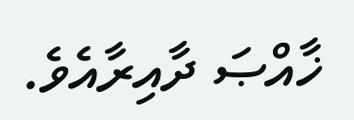ޚާއްޞަ ދާއިރާއެވެ.